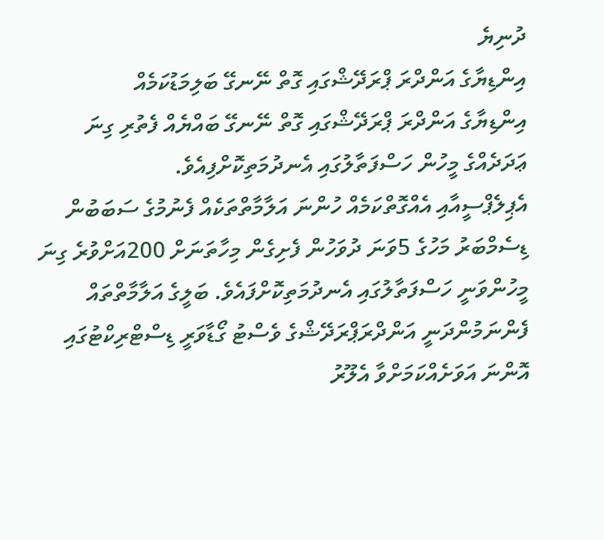ދުނިޔެ
އިންޑިޔާގެ އަންދްރަ ޕްރަދޭޝްގައި ގޮތް ނޭނގޭ ބަލިމަޑުކަމެއް
އިންޑިޔާގެ އަންދްރަ ޕްރަދޭޝްގައި ގޮތް ނޭނގޭ ބައްޔެއް ފެތުރި ގިނަ ޢަދަދެއްގެ މީހުން ހަސްފަތާލުގައި އެނދުމަތިކޮށްފިއެވެ.
އެޕިލެޕްސީއާއި އެއްގޮތްކަމެއް ހުންނަ އަލާމާތްތަކެއް ފެނުމުގެ ސަބަބުން ޑިސެމްބަރު މަހުގެ 5ވަނަ ދުވަހުން ފެށިގެން މިހާތަނަށް 200އަށްވުރެ ގިނަ މީހުންވަނީ ހަސްފަތާލުގައި އެނދުމަތިކޮށްފައެވެ. ބަލީގެ އަލާމާތްތައް ފެންނަމުންދަނީ އަންދްރަޕްރަދޭޝްގެ ވެސްޓު ގޯޑާވަރީ ޑިސްޓްރިކްޓުގައި އޮންނަ އަވަށެއްކަމަށްވާ އެލޫރު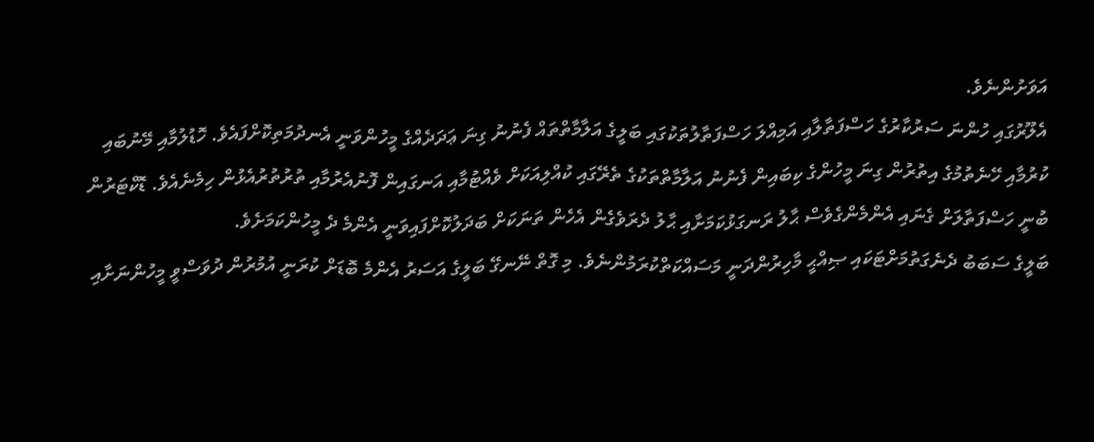އަވަށުންނެވެ.
އެލޫރުގައި ހުންނަ ސަރުކާރުގެ ހަސްފަތާލާއި އަމިއްލަ ހަސްފަތާލުތަކުގައި ބަލީގެ އަލާމާތްތައް ފެނުނު ގިނަ ޢަދަދެއްގެ މީހުންވަނީ އެނދުމަތިކޮށްފައެވެ. ހޮޑުލުމާއި މޭނުބައި ކުރުމާއި ހޭނެތުމުގެ އިތުރުން ގިނަ މީހުންގެ ކިބައިން ފެނުނު އަލާމާތްތަކުގެ ތެރޭގައި ކުއްލިއަކަށް ވެއްޓުމާއި އަނގައިން ފޮނުއެރުމާއި ތުރުތުރުއެޅުން ހިމެނެއެވެ. ޑޮކްޓަރުން ބުނީ ހަސްފަތާލަށް ގެނައި އެންމެންގެވެސް ޙާލު ރަނގަޅުކަމަށާއި ޙާލު ދެރަވެގެން އެހެން ތަނަކަށް ބަދަލުކޮށްފައިވަނީ އެންމެ ދެ މީހުންކަމަށެވެ.
ބަލީގެ ސަބަބު ދެނެގަތުމަށްޓަކައި ޞިއްޙީ މާހިރުންދަނީ މަސައްކަތްކުރަމުންނެވެ. މި ގޮތް ނޭނގޭ ބަލީގެ އަސަރު އެންމެ ބޮޑަށް ކުރަނީ އުމުރުން ދުވަސްވީ މީހުންނަށާއި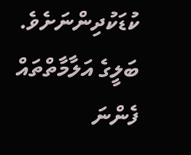ކުޑަކުދިންނަށެވެ. ބަލީގެ އަލާމާތްތައް ފެންނަ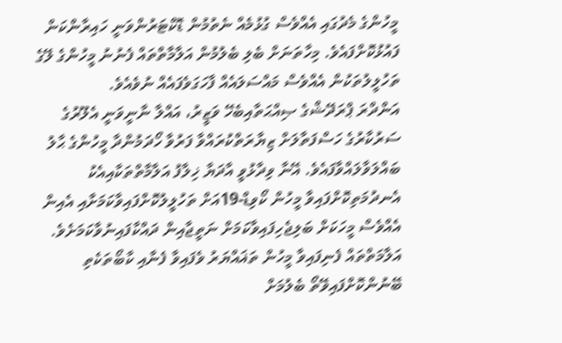މީހުންގެ މެދުގައި އެއްވެސް ގުޅުމެއް ނެތުމުން ޑޮކްޓަރުންވަނީ ހައިރާންކަން ފައުޅުކޮށްފައެވެ. މިހާތަނަށް ބެލި ބެލުމުން އަލާމާތްތައް ފެނުނު މީހުންގެ ލޭގެ ތަހުލީލުތަކުން އެއްވެސް މައްސަލައެއް ފާހަގަވެފައެއް ނުވެއެވެ.
އަންދްރަ ޕްރަދޭޝްގެ ޞިއްޙަތާއިބެހޭ ވަޒީރު، އައްލާ ނާނީވަނީ އެލޫރުގެ ސަރުކާރުގެ ހަސްފަތާލަށް ޒިޔާރަތްކުރައްވާ ފަރުވާ ހޯދަމުންދާ މީހުންގެ ޙާލު ބައްލަވާލައްވާފައެވެ. އޭނާ ވިދާޅުވީ އާދަޔާ ޚިލާފު އަލާމާތްތަކާއިއެކު އެނދުމަތިކޮށްފައިވާ މީހުން ކޯވިޑް-19އަށް ތަހުލީލުކޮށްފައިވާކަމަށާއި އެއިން އެއްވެސް މީހަކަށް ބަލިޖެހިފައިވާކަމަށް ނަތީޖާއިން ދައްކާފައިނުވާކަމަށެވެ. އަލާމަތްތައް ފެނިފައިވާ މީހުން ތަޣައްޔަރު ވެފައިވާ ފެނާއި ކާބޯތަކެތި ބޭނުންކޮށްފައިވޭތޯ ބެލުމަށް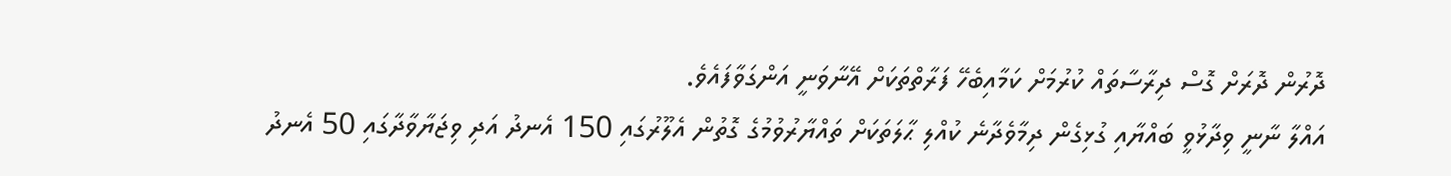ދޮރުން ދޮރަށް ގޮސް ދިރާސާތައް ކުރުމަށް ކަމާއިބެހޭ ފަރާތްތަކަށް އޭނާވަނީ އަންގަވާފައެވެ.
އައްލާ ނާނީ ވިދާޅުވީ ބައްޔާއި ގުޅިގެން ދިމާވެދާނެ ކުއްލި ޙާލަތަކަށް ތައްޔާރުވުމުގެ ގޮތުން އެލޫރުގައި 150 އެނދު އަދި ވިޖަޔާވާދާގައި 50 އެނދު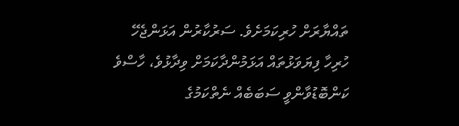ތައްޔާރަށް ހުރިކަމަށެވެ. ސަރުކާރުން އަޅަންޖެހޭ ހުރިހާ ފިޔަވަޅުތައް އަޅަމުންދާކަމަށް ވިދާޅުވެ، ހާސްވެ ކަންބޮޑުވާންވީ ސަބަބެއް ނެތްކަމުގެ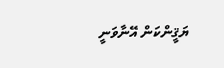ޔަޤީންކަން އޭނާވަނީ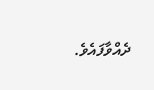ދެއްވާފައެވެ.